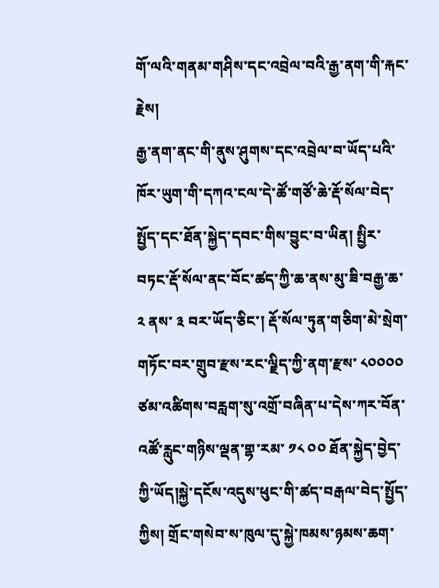གོ་ལའི་གནམ་གཤིས་དང་འབྲེལ་བའི་རྒྱ་ནག་གི་རྐང་རྗེས།
རྒྱ་ནག་ནང་གི་ནུས་ཤུགས་དང་འབྲེལ་བ་ཡོད་པའི་ཁོར་ཡུག་གི་དཀའ་ངལ་དེ་ཚོ་གཙོ་ཆེ་རྡོ་སོལ་བེད་སྤྱོད་དང་ཐོན་སྐྱེད་དབང་གིས་བྱུང་བ་ཡིན། སྤྱིར་བཏང་རྡོ་སོལ་ནང་བོང་ཚད་ཀྱི་ཆ་ནས་མུ་ཟི་བརྒྱ་ཆ་ ༢ ནས་ ༣ བར་ཡོད་ཅིང་། རྡོ་སོལ་ཏུན་གཅིག་མེ་སྲེག་གཏོང་བར་གྲུབ་རྫས་རང་ལྗིད་ཀྱི་ནག་རྫས་ ༨༠༠༠༠ ཙམ་འཚིགས་བརླག་སུ་འགྲོ་བཞིན་པ་དེས་ཀར་བོན་འཚོ་རླུང་གཉིས་ལྡན་གྷ་རམ་ ༡༨ ༠༠ ཐོན་སྐྱེད་བྱེད་ཀྱི་ཡོད།སྐྱེ་དངོས་འདུས་ཕུང་གི་ཚད་བརྒལ་བེད་སྤྱོད་ཀྱིས། གྲོང་གསེབ་ས་ཁུལ་དུ་སྐྱེ་ཁམས་ཉམས་ཆག་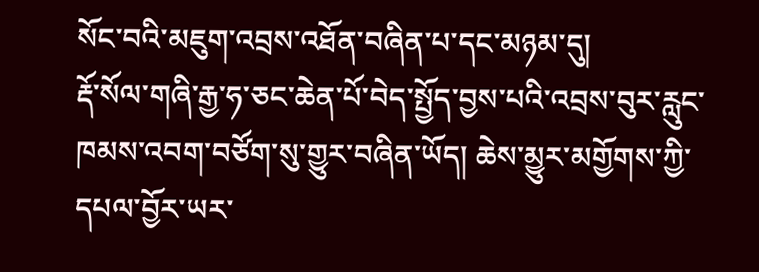སོང་བའི་མཇུག་འབྲས་འཐོན་བཞིན་པ་དང་མཉམ་དུ།
རྡོ་སོལ་གཞི་རྒྱ་ཧ་ཅང་ཆེན་པོ་བེད་སྤྱོད་བྱས་པའི་འབྲས་བུར་རླུང་ཁམས་འབག་བཙོག་སུ་གྱུར་བཞིན་ཡོད། ཆེས་མྱུར་མགྱོགས་ཀྱི་དཔལ་བྱོར་ཡར་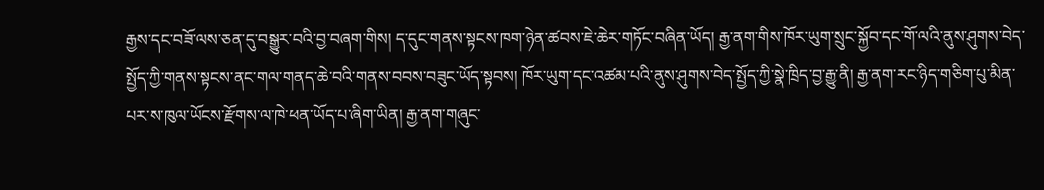རྒྱས་དང་བཟོ་ལས་ཅན་དུ་བསྒྱུར་བའི་བྱ་བཞག་གིས། ད་དུང་གནས་སྟངས་ཁག་ཉེན་ཚབས་ཇེ་ཆེར་གཏོང་བཞིན་ཡོད། རྒྱ་ནག་གིས་ཁོར་ཡུག་སྲུང་སྐྱོབ་དང་གོ་ལའི་ནུས་ཤུགས་བེད་སྤྱོད་ཀྱི་གནས་སྟངས་ནང་གལ་གནད་ཆེ་བའི་གནས་བབས་བཟུང་ཡོད་སྟབས། ཁོར་ཡུག་དང་འཚམ་པའི་ནུས་ཤུགས་བེད་སྤྱོད་ཀྱི་སྣེ་ཁྲིད་བྱ་རྒྱུ་ནི། རྒྱ་ནག་རང་ཉིད་གཅིག་པུ་མིན་པར་ས་ཁུལ་ཡོངས་རྫོགས་ལ་ཁེ་ཕན་ཡོད་པ་ཞིག་ཡིན། རྒྱ་ནག་གཞུང་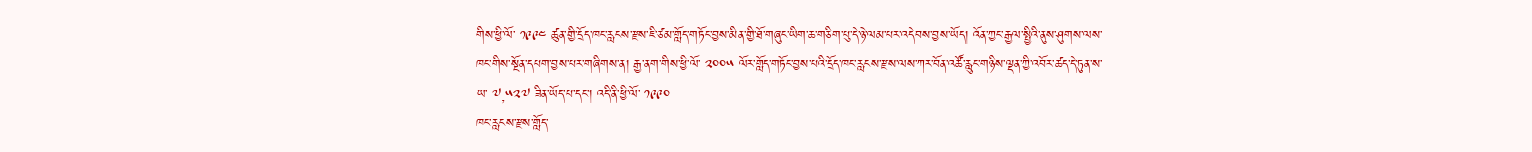གིས་ཕྱི་ལོ་ ༡༩༩༤ ཚུན་གྱི་དྲོད་ཁང་རླངས་རྫས་ཇི་ཙམ་གློད་གཏོང་བྱས་མིན་གྱི་ཐོ་གཞུང་ཡིག་ཆ་གཅིག་པུ་དེ་ཉེ་ལམ་པར་འདེབས་བྱས་ཡོད། འོན་ཀྱང་རྒྱལ་སྤྱིའི་ནུས་ཤུགས་ལས་ཁང་གིས་སྔོན་དཔག་བྱས་པར་གཞིགས་ན། རྒྱ་ནག་གིས་ཕྱི་ལོ་ ༢༠༠༥ ལོར་གློད་གཏོང་བྱས་པའི་དྲོད་ཁང་རླངས་རྫས་ལས་ཀར་བོན་འཚོ་རླུང་གཉིས་ལྡན་ཀྱི་འབོར་ཚད་དེ་ཏུན་ས་ཡ་ ༧,༥༢༧ ཟིན་ཡོད་པ་དང་། འདི་ནི་ཕྱི་ལོ་ ༡༩༩༠
ཁང་རླངས་རྫས་གློད་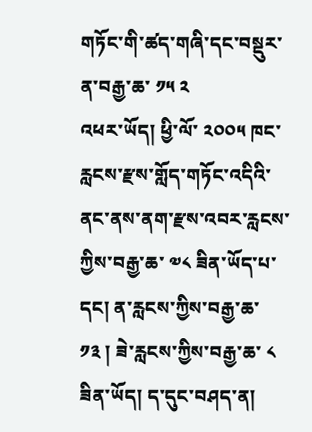གཏོང་གི་ཚད་གཞི་དང་བསྡུར་ན་བརྒྱ་ཆ་ ༡༥ ༢
འཕར་ཡོད། ཕྱི་ལོ་ ༢༠༠༥ ཁང་རླངས་རྫས་གློད་གཏོང་འདིའི་ནང་ནས་ནག་རྫས་འབར་རླངས་ཀྱིས་བརྒྱ་ཆ་ ༧༨ ཟིན་ཡོད་པ་དང། ན་རླངས་ཀྱིས་བརྒྱ་ཆ་ ༡༣ ། ཟེ་རླངས་ཀྱིས་བརྒྱ་ཆ་ ༨ ཟིན་ཡོད། ད་དུང་བཤད་ན།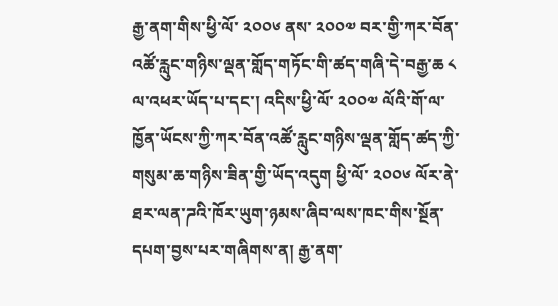རྒྱ་ནག་གིས་ཕྱི་ལོ་ ༢༠༠༦ ནས་ ༢༠༠༧ བར་གྱི་ཀར་བོན་འཚོ་རླུང་གཉིས་ལྡན་གློད་གཏོང་གི་ཚད་གཞི་དེ་བརྒྱ་ཆ ༨ ལ་འཕར་ཡོད་པ་དང་། འདིས་ཕྱི་ལོ་ ༢༠༠༧ ལོའི་གོ་ལ་ཁྱོན་ཡོངས་ཀྱི་ཀར་བོན་འཚོ་རླུང་གཉིས་ལྡན་གློད་ཚད་ཀྱི་གསུམ་ཆ་གཉིས་ཟིན་གྱི་ཡོད་འདུག ཕྱི་ལོ་ ༢༠༠༦ ལོར་ནེ་ཐར་ལན་ཌའི་ཁོར་ཡུག་ཉམས་ཞིབ་ལས་ཁང་གིས་སྔོན་དཔག་བྱས་པར་གཞིགས་ན། རྒྱ་ནག་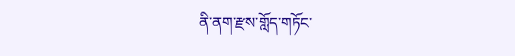ནི་ནག་རྫས་གློད་གཏོང་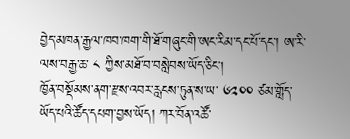བྱེད་མཁན་རྒྱལ་ཁབ་ཁག་གི་ཐོ་གཞུང་གི་ཨང་རིམ་དང་པོ་དང་། ཨ་རི་ལས་བརྒྱ་ཆ་ ༨ ཀྱིས་མཐོ་བ་བསླེབས་ཡོད་ཅིང།
ཁྱོན་བསྡོམས་ནག་རྫས་འབར་རླངས་ཏུན་ས་ཡ་ ༦༢༠༠ ཙམ་གློད་ཡོད་པའི་ཚོད་དཔག་བྱས་ཡོད། ཀར་བོན་འཚོ་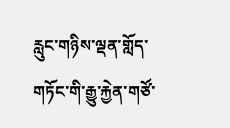རླུང་གཉིས་ལྡན་གློད་གཏོང་གི་རྒྱུ་རྐྱེན་གཙོ་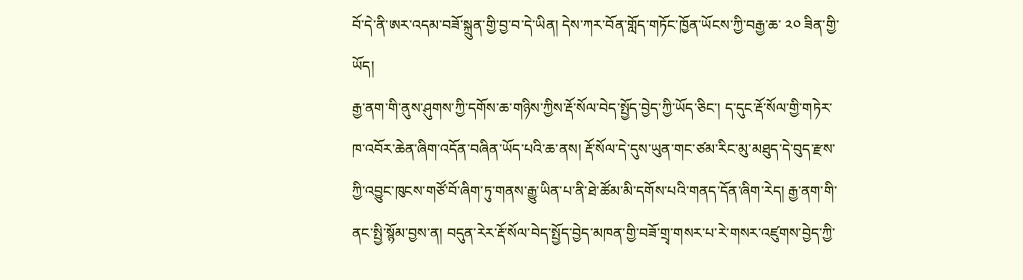བོ་དེ་ནི་ཨར་འདམ་བཟོ་སྐྲུན་གྱི་བྱ་བ་དེ་ཡིན། དེས་ཀར་བོན་གློད་གཏོང་ཁྱོན་ཡོངས་ཀྱི་བརྒྱ་ཆ་ ༢༠ ཟིན་གྱི་ཡོད།
རྒྱ་ནག་གི་ནུས་ཤུགས་ཀྱི་དགོས་ཆ་གཉིས་ཀྱིས་རྡོ་སོལ་བེད་སྤྱོད་བྱེད་ཀྱི་ཡོད་ཅིང་། ད་དུང་རྡོ་སོལ་གྱི་གཏེར་ཁ་འབོར་ཆེན་ཞིག་འདོན་བཞིན་ཡོད་པའི་ཆ་ནས། རྡོ་སོལ་དེ་དུས་ཡུན་གང་ཙམ་རིང་མུ་མཐུད་དེ་བུད་རྫས་ཀྱི་འབྱུང་ཁུངས་གཙོ་བོ་ཞིག་ཏུ་གནས་རྒྱུ་ཡིན་པ་ནི་ཐེ་ཚོམ་མི་དགོས་པའི་གནད་དོན་ཞིག་རེད། རྒྱ་ནག་གི་ནང་སྤྱི་སྙོམ་བྱས་ན། བདུན་རེར་རྡོ་སོལ་བེད་སྤྱོད་བྱེད་མཁན་གྱི་བཟོ་གྲྭ་གསར་པ་རེ་གསར་འཛུགས་བྱེད་ཀྱི་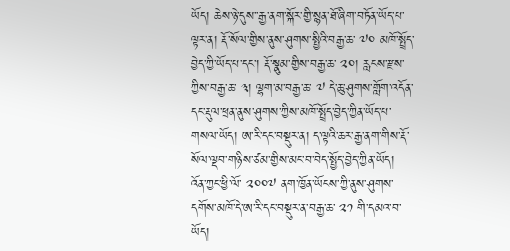ཡོད། ཆེས་ཉེ་དུས་་རྒྱ་ནག་སྐོར་གྱི་སྙན་ཐོ་ཞིག་བཏོན་ཡོད་པ་ལྟར་ན། རྡོ་སོལ་གྱིས་ནུས་ཤུགས་སྤྱིའི་བརྒྱ་ཆ་ ༧༠ མཁོ་སྤྲོད་བྱེད་ཀྱི་ཡོད་པ་དང་། རྡོ་སྣུམ་གྱིས་བརྒྱ་ཆ་ ༢༠། རླངས་རྫས་ཀྱིས་བརྒྱ་ཆ་ ༣། ལྷག་མ་བརྒྱ་ཆ་ ༧ དེ་ཆུ་ཤུགས་གློག་འདོན་དང་རྡུལ་ཕྲན་ནུས་ཤུགས་ཀྱིས་མཁོ་སྤྲོད་བྱེད་ཀྱིན་ཡོད་པ་གསལ་ཡོད། ཨ་རི་དང་བསྡུར་ན། ད་ལྟའི་ཆར་རྒྱ་ནག་གིས་རྡོ་སོལ་ལྡབ་གཉིས་ཙམ་གྱིས་མང་བ་བེད་སྤྱོད་བྱེད་ཀྱིན་ཡོད།
འོན་ཀྱང་ཕྱི་ལོ་ ༢༠༠༧ ནག་ཁྱོན་ཡོངས་ཀྱི་ནུས་ཤུགས་དགོས་མཁོ་དེ་ཨ་རི་དང་བསྡུར་ན་བརྒྱ་ཆ་ ༢༡ གི་དམའ་བ་ཡོད།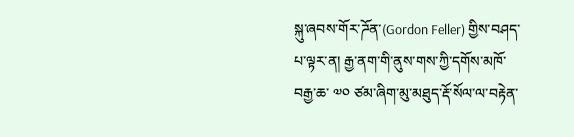སྐུ་ཞབས་གོར་ཌོན་(Gordon Feller) གྱིས་བཤད་པ་ལྟར་ན། རྒྱ་ནག་གི་ནུས་གས་ཀྱི་དགོས་མཁོ་བརྒྱ་ཆ་ ༧༠ ཙམ་ཞིག་མུ་མཐུད་རྡོ་སོལ་ལ་བརྟེན་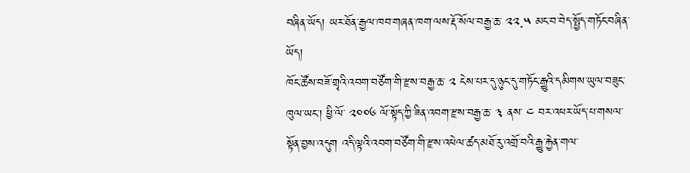བཞིན་ཡོད། ཡར་ཐོན་རྒྱལ་ཁབ་གཞན་ཁག་ལས་རྡོ་སོལ་བརྒྱ་ཆ་ ༢༢.༥ མང་བ་བེད་སྤྱོད་གཏོང་བཞིན་ཡོད།
ཁོང་ཚོས་བཟོ་གྲྭའི་འབག་བཙོག་གི་རྫས་བརྒྱ་ཆ་ ༢ ངེས་པར་དུ་ཉུང་དུ་གཏོང་རྒྱུའི་དམིགས་ཡུལ་བཟུང་ཁུལ་ཡང་། ཕྱི་ལོ་ ༢༠༠༦ ལོ་སྟོད་ཀྱི་ཟིན་འབག་རྫས་བརྒྱ་ཆ་ ༣ ནས་ ༤ བར་འཕར་ཡོད་པ་གསལ་
སྟོན་བྱས་འདུག འདི་ལྟའི་འབག་བཙོག་གི་རྫས་འཕེལ་ཚད་མཐོ་རུ་འགྲོ་བའི་རྒྱུ་རྐྱེན་གལ་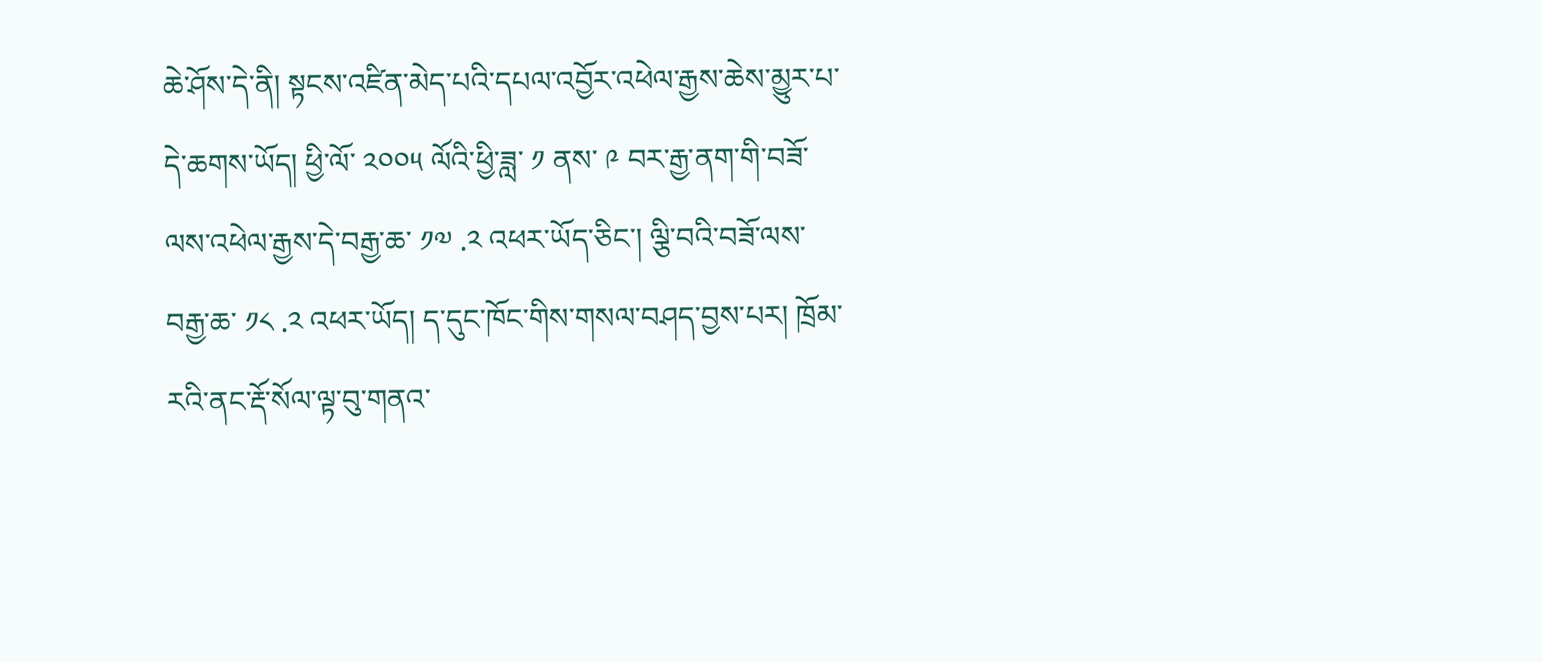ཆེ་ཤོས་དེ་ནི། སྟངས་འཛིན་མེད་པའི་དཔལ་འབྱོར་འཕེལ་རྒྱས་ཆེས་མྱུར་པ་དེ་ཆགས་ཡོད། ཕྱི་ལོ་ ༢༠༠༥ ལོའི་ཕྱི་ཟླ་ ༡ ནས་ ༩ བར་རྒྱ་ནག་གི་བཟོ་ལས་འཕེལ་རྒྱས་དེ་བརྒྱ་ཆ་ ༡༧ .༢ འཕར་ཡོད་ཅིང་། ལྕི་བའི་བཟོ་ལས་བརྒྱ་ཆ་ ༡༨ .༢ འཕར་ཡོད། ད་དུང་ཁོང་གིས་གསལ་བཤད་བྱས་པར། ཁྲོམ་རའི་ནང་རྡོ་སོལ་ལྟ་བུ་གནའ་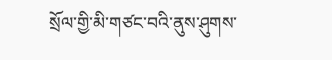སྲོལ་གྱི་མི་གཙང་བའི་ནུས་ཤུགས་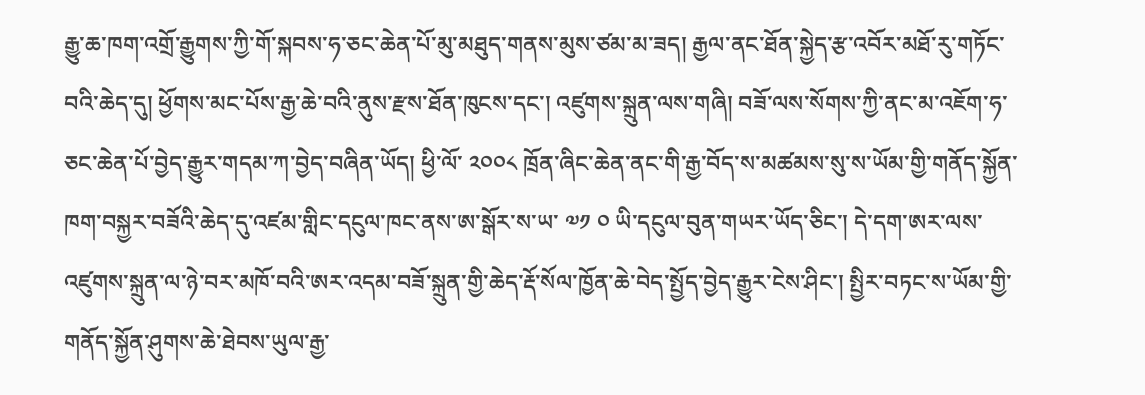རྒྱུ་ཆ་ཁག་འགྲོ་རྒྱུགས་ཀྱི་གོ་སྐབས་ཧ་ཅང་ཆེན་པོ་མུ་མཐུད་གནས་མུས་ཙམ་མ་ཟད། རྒྱལ་ནང་ཐོན་སྐྱེད་རྩ་འབོར་མཐོ་རུ་གཏོང་བའི་ཆེད་དུ། ཕྱོགས་མང་པོས་རྒྱ་ཆེ་བའི་ནུས་རྫས་ཐོན་ཁུངས་དང་། འཛུགས་སྐྲུན་ལས་གཞི། བཟོ་ལས་སོགས་ཀྱི་ནང་མ་འཇོག་ཧ་ཅང་ཆེན་པོ་བྱེད་རྒྱུར་གདམ་ཀ་བྱེད་བཞིན་ཡོད། ཕྱི་ལོ་ ༢༠༠༨ ཁྲོན་ཞིང་ཆེན་ནང་གི་རྒྱ་བོད་ས་མཚམས་སུ་ས་ཡོམ་གྱི་གནོད་སྐྱོན་ཁག་བསྐྱར་བཟོའི་ཆེད་དུ་འཛམ་གླིང་དངུལ་ཁང་ནས་ཨ་སྒོར་ས་ཡ་ ༧༡ ༠ ཡི་དངུལ་བུན་གཡར་ཡོད་ཅིང་། དེ་དག་ཨར་ལས་འཛུགས་སྐྲུན་ལ་ཉེ་བར་མཁོ་བའི་ཨར་འདམ་བཟོ་སྐྲུན་གྱི་ཆེད་རྡོ་སོལ་ཁྱོན་ཆེ་བེད་སྤྱོད་བྱེད་རྒྱུར་ངེས་ཤིང་། སྤྱིར་བཏང་ས་ཡོམ་གྱི་གནོད་སྐྱོན་ཤུགས་ཆེ་ཐེབས་ཡུལ་རྒྱ་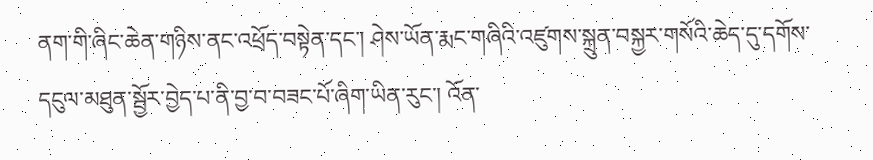ནག་གི་ཞིང་ཆེན་གཉིས་ནང་འཕྲོད་བསྟེན་དང་། ཤེས་ཡོན་རྨང་གཞིའི་འཛུགས་སྐྲུན་བསྐྱར་གསོའི་ཆེད་དུ་དགོས་དངུལ་མཐུན་སྦྱོར་བྱེད་པ་ནི་བྱ་བ་བཟང་པོ་ཞིག་ཡིན་རུང་། འོན་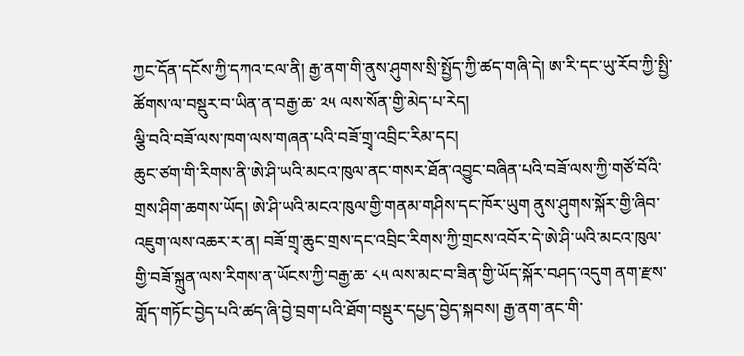ཀྱང་དོན་དངོས་ཀྱི་དཀའ་ངལ་ནི། རྒྱ་ནག་གི་ནུས་ཤུགས་སྲི་སྤྱོད་ཀྱི་ཚད་གཞི་དེ། ཨ་རི་དང་ཡུ་རོབ་ཀྱི་སྤྱི་ཚོགས་ལ་བསྡུར་བ་ཡིན་ན་བརྒྱ་ཆ་ ༢༥ ལས་སོན་གྱི་མེད་པ་རེད།
ལྕི་བའི་བཟོ་ལས་ཁག་ལས་གཞན་པའི་བཟོ་གྲྭ་འབྲིང་རིམ་དང།
ཆུང་ཙག་གི་རིགས་ནི་ཨེ་ཤི་ཡའི་མངའ་ཁུལ་ནང་གསར་ཐོན་འབྱུང་བཞིན་པའི་བཟོ་ལས་ཀྱི་གཙོ་བོའི་གྲས་ཤིག་ཆགས་ཡོད། ཨེ་ཤི་ཡའི་མངའ་ཁུལ་གྱི་གནམ་གཤིས་དང་ཁོར་ཡུག ནུས་ཤུགས་སྐོར་གྱི་ཞིབ་འཇུག་ལས་འཆར་ར་ན། བཟོ་གྲྭ་ཆུང་གྲས་དང་འབྲིང་རིགས་ཀྱི་གྲངས་འབོར་དེ་ཨེ་ཤི་ཡའི་མངའ་ཁུལ་གྱི་བཟོ་སྐྲུན་ལས་རིགས་ན་ཡོངས་ཀྱི་བརྒྱ་ཆ་ ༨༥ ལས་མང་བ་ཟིན་གྱི་ཡོད་སྐོར་བཤད་འདུག ནག་རྫས་གློད་གཏོང་བྱེད་པའི་ཚད་ཞི་བྱེ་བྲག་པའི་ཐོག་བསྡུར་དཔྱད་བྱེད་སྐབས། རྒྱ་ནག་ནང་གི་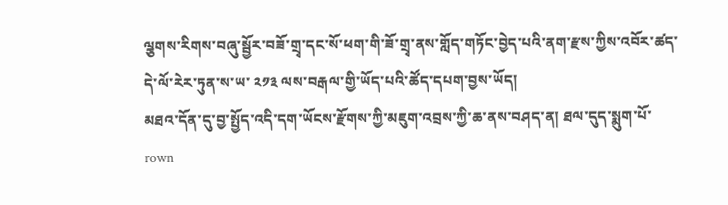ལྕགས་རིགས་བཞུ་སྦྱོར་བཟོ་གྲྭ་དང་སོ་ཕག་གི་ཟོ་གྲྭ་ནས་གློད་གཏོང་བྱེད་པའི་ནག་རྫས་ཀྱིས་འབོར་ཚད་དེ་ལོ་རེར་ཏུན་ས་ཡ་ ༢༡༣ ལས་བརྒལ་གྱི་ཡོད་པའི་ཚོད་དཔག་བྱས་ཡོད།
མཐའ་དོན་དུ་བྱ་སྤྱོད་འདི་དག་ཡོངས་རྫོགས་ཀྱི་མཇུག་འབྲས་ཀྱི་ཆ་ནས་བཤད་ན། ཐལ་དུད་སྨུག་པོ་ rown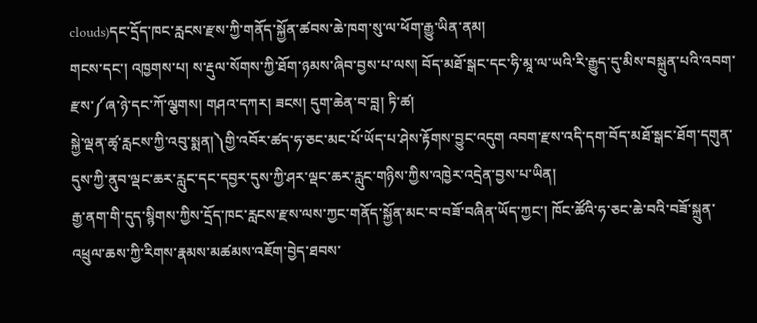clouds)དང་དྲོད་ཁང་རླངས་རྫས་ཀྱི་གནོད་སྐྱོན་ཚབས་ཆེ་ཁག་སུ་ལ་ཕོག་རྒྱུ་ཡིན་ནམ།
གངས་དང་། འཁྱགས་པ། ས་རྡུལ་སོགས་ཀྱི་ཐོག་ཉམས་ཞིབ་བྱས་པ་ལས། བོད་མཐོ་སྒང་དང་ཧི་མཱ་ལ་ཡའི་རི་རྒྱུད་དུ་མིས་བསྐྲུན་པའི་འབག་རྫས་༼ཞ་ཉེ་དང་ཀོ་ལྕགས། གཤའ་དཀར། ཟངས། དུག་ཆེན་བ་བླ། ཏི་ཚ།
སྐྱེ་ལྡན་ཚྭ་རླངས་ཀྱི་འབུ་སྨན།༽གྱི་འབོར་ཚད་ཧ་ཅང་མང་པོ་ཡོད་པ་ཤེས་རྟོགས་བྱུང་འདུག འབག་རྫས་འདི་དག་བོད་མཐོ་སྒང་ཐོག་དགུན་དུས་ཀྱི་ནུབ་ལྡང་ཆར་རླུང་དང་དབྱར་དུས་ཀྱི་ཤར་ལྡང་ཆར་རླུང་གཉིས་ཀྱིས་འཁྱེར་འདྲེན་བྱས་པ་ཡིན།
རྒྱ་ནག་གི་དུད་སྙིགས་ཀྱིས་དྲོད་ཁང་རླངས་རྫས་ལས་ཀྱང་གནོད་སྐྱོན་མང་བ་བཟོ་བཞིན་ཡོད་ཀྱང་། ཁོང་ཚོའི་ཧ་ཅང་ཆེ་བའི་བཟོ་སྐྲུན་འཕྲུལ་ཆས་ཀྱི་རིགས་རྣམས་མཚམས་འཇོག་བྱེད་ཐབས་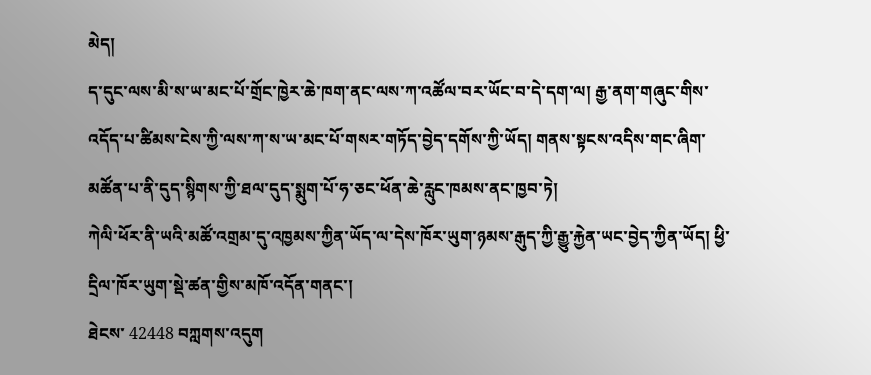མེད།
ད་དུང་ལས་མི་ས་ཡ་མང་པོ་གྲོང་ཁྱེར་ཆེ་ཁག་ནང་ལས་ཀ་འཚོལ་བར་ཡོང་བ་དེ་དག་ལ། རྒྱ་ནག་གཞུང་གིས་འདོད་པ་ཚིམས་ངེས་ཀྱི་ལས་ཀ་ས་ཡ་མང་པོ་གསར་གཏོད་བྱེད་དགོས་ཀྱི་ཡོད། གནས་སྟངས་འདིས་གང་ཞིག་མཚོན་པ་ནི་དུད་སྙིགས་ཀྱི་ཐལ་དུད་སྨུག་པོ་ཧ་ཅང་ཕོན་ཆེ་རླུང་ཁམས་ནང་ཁྱབ་ཏེ།
ཀེལི་ཕོར་ནི་ཡའི་མཚོ་འགྲམ་དུ་འཁྱམས་ཀྱིན་ཡོད་ལ་དེས་ཁོར་ཡུག་ཉམས་རྒུད་ཀྱི་རྒྱུ་རྐྱེན་ཡང་བྱེད་ཀྱིན་ཡོད། ཕྱི་དྲིལ་ཁོར་ཡུག་སྡེ་ཚན་གྱིས་མཁོ་འདོན་གནང་།
ཐེངས་ 42448 བཀླགས་འདུག